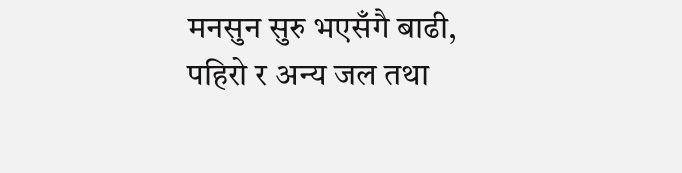मनसुन सुरु भएसँगै बाढी, पहिरो र अन्य जल तथा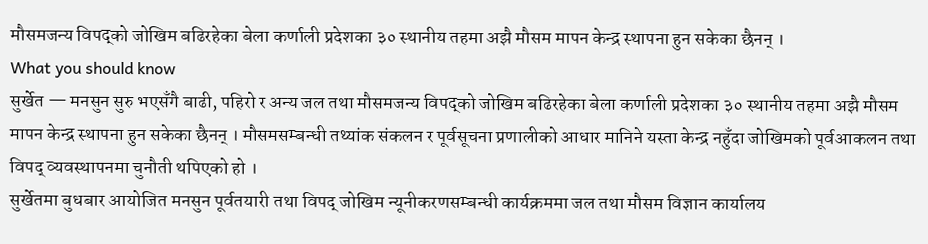मौसमजन्य विपद्को जोखिम बढिरहेका बेला कर्णाली प्रदेशका ३० स्थानीय तहमा अझै मौसम मापन केन्द्र स्थापना हुन सकेका छैनन् ।
What you should know
सुर्खेत — मनसुन सुरु भएसँगै बाढी, पहिरो र अन्य जल तथा मौसमजन्य विपद्को जोखिम बढिरहेका बेला कर्णाली प्रदेशका ३० स्थानीय तहमा अझै मौसम मापन केन्द्र स्थापना हुन सकेका छैनन् । मौसमसम्बन्धी तथ्यांक संकलन र पूर्वसूचना प्रणालीको आधार मानिने यस्ता केन्द्र नहुँदा जोखिमको पूर्वआकलन तथा विपद् व्यवस्थापनमा चुनौती थपिएको हो ।
सुर्खेतमा बुधबार आयोजित मनसुन पूर्वतयारी तथा विपद् जोखिम न्यूनीकरणसम्बन्धी कार्यक्रममा जल तथा मौसम विज्ञान कार्यालय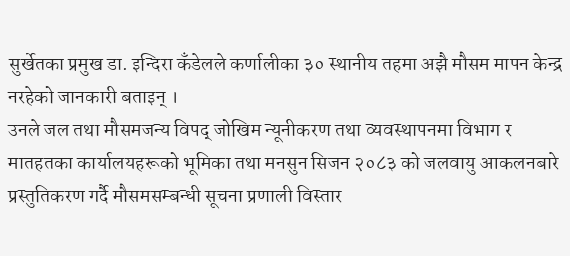सुर्खेतका प्रमुख डा. इन्दिरा कँडेलले कर्णालीका ३० स्थानीय तहमा अझै मौसम मापन केन्द्र नरहेको जानकारी बताइन् ।
उनले जल तथा मौसमजन्य विपद् जोखिम न्यूनीकरण तथा व्यवस्थापनमा विभाग र मातहतका कार्यालयहरूको भूमिका तथा मनसुन सिजन २०८३ को जलवायु आकलनबारे प्रस्तुतिकरण गर्दै मौसमसम्बन्धी सूचना प्रणाली विस्तार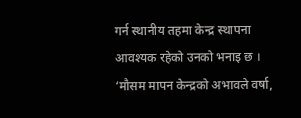गर्न स्थानीय तहमा केन्द्र स्थापना आवश्यक रहेको उनको भनाइ छ ।
‘मौसम मापन केन्द्रको अभावले वर्षा,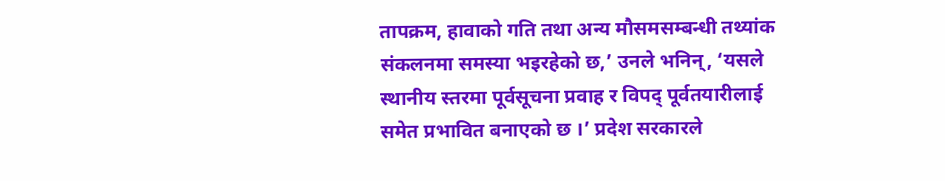तापक्रम, हावाको गति तथा अन्य मौसमसम्बन्धी तथ्यांक संकलनमा समस्या भइरहेको छ,’ उनले भनिन्, ‘यसले स्थानीय स्तरमा पूर्वसूचना प्रवाह र विपद् पूर्वतयारीलाई समेत प्रभावित बनाएको छ ।’ प्रदेश सरकारले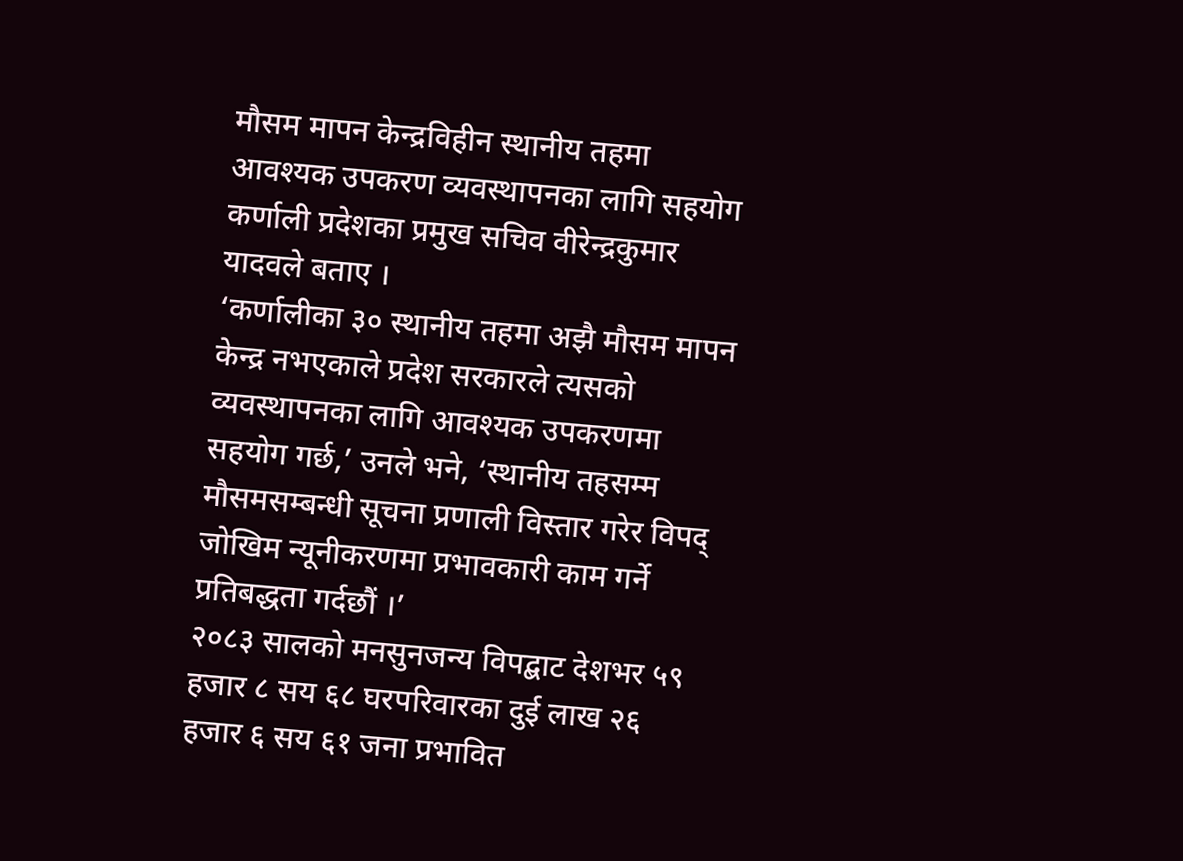मौसम मापन केन्द्रविहीन स्थानीय तहमा आवश्यक उपकरण व्यवस्थापनका लागि सहयोग कर्णाली प्रदेशका प्रमुख सचिव वीरेन्द्रकुमार यादवले बताए ।
‘कर्णालीका ३० स्थानीय तहमा अझै मौसम मापन केन्द्र नभएकाले प्रदेश सरकारले त्यसको व्यवस्थापनका लागि आवश्यक उपकरणमा सहयोग गर्छ,’ उनले भने, ‘स्थानीय तहसम्म मौसमसम्बन्धी सूचना प्रणाली विस्तार गरेर विपद् जोखिम न्यूनीकरणमा प्रभावकारी काम गर्ने प्रतिबद्धता गर्दछौं ।’
२०८३ सालको मनसुनजन्य विपद्बाट देशभर ५९ हजार ८ सय ६८ घरपरिवारका दुई लाख २६ हजार ६ सय ६१ जना प्रभावित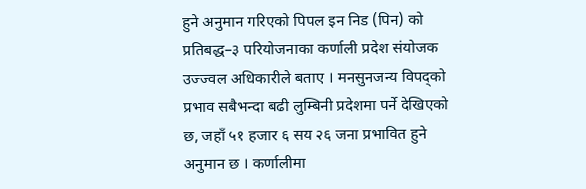हुने अनुमान गरिएको पिपल इन निड (पिन) को प्रतिबद्ध–३ परियोजनाका कर्णाली प्रदेश संयोजक उज्ज्वल अधिकारीले बताए । मनसुनजन्य विपद्को प्रभाव सबैभन्दा बढी लुम्बिनी प्रदेशमा पर्ने देखिएको छ, जहाँ ५१ हजार ६ सय २६ जना प्रभावित हुने अनुमान छ । कर्णालीमा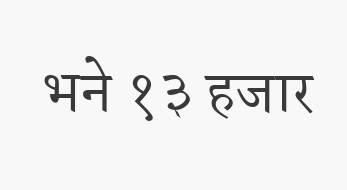भने १३ हजार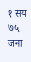१ सय ७५ जना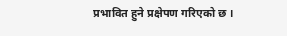प्रभावित हुने प्रक्षेपण गरिएको छ ।